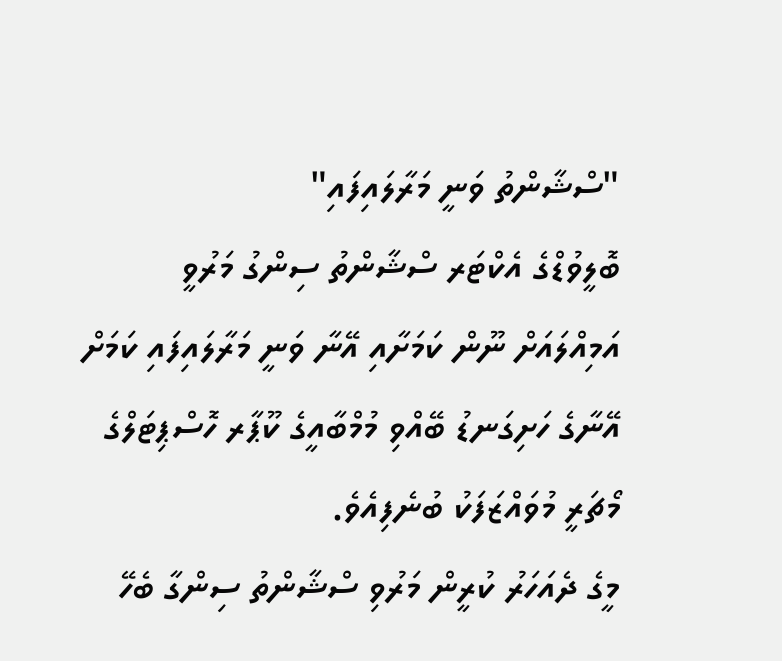"ސްޝާންތު ވަނީ މަރާލައިފައި"
ބޮލީވުޑްގެ އެކްޓަރ ސްޝާންތު ސިންގު މަރުވީ އަމިއްލައަށް ނޫން ކަމަށާއި އޭނާ ވަނީ މަރާލައިފައި ކަމަށް އޭނާގެ ހަށިގަނޑު ބޭއްވި މުމްބާއީގެ ކޫޕާރ ހޮސްޕިޓަލްގެ މޯޗަރީ މުވައްޒަފަކު ބުނެފިއެވެ.
މީގެ ދެއަހަރު ކުރީން މަރުވި ސްޝާންތު ސިންގާ ބެހޭ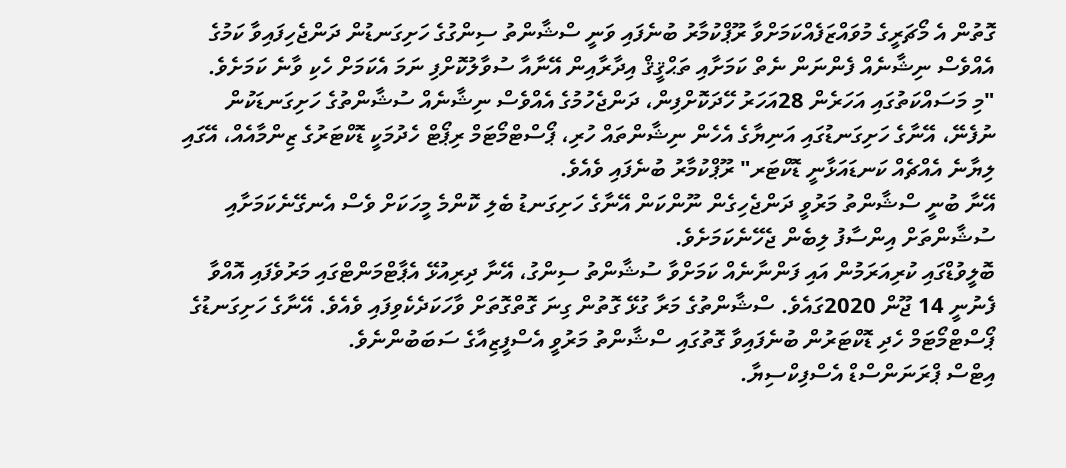ގޮތުން އެ މޯޗަރީގެ މުވައްޒަފެއްކަމަށްވާ ރޫޕްކުމާރު ބުނެފައި ވަނީ ސްޝާންތު ސިންގުގެ ހަށިގަނޑުން ދަންޖެހިފައިވާ ކަމުގެ އެއްވެސް ނިޝާނެއް ފެންނަން ނެތް ކަމަށާއި ތަޙްޤީޤް އިދާރާއިން އޭނާއާ ސުވާލުކޮށްފި ނަމަ އެކަމަށް ހެކި ވާނެ ކަމަށެވެ.
"މި މަސައްކަތުގައި އަހަރެން 28އަހަރު ހޭދަކޮށްފިން، ދަންޖެހުމުގެ އެއްވެސް ނިޝާނެއް ސުޝާންތުގެ ހަށިގަނޑަކުން ނުފެނޭ، އޭނާގެ ހަށިގަނޑުގައި އަނިޔާގެ އެހެން ނިޝާންތައް ހުރި، ޕޯސްޓްމޯޓަމް ރިޕޯޓް ހެދުމަކީ ޑޮކްޓަރުގެ ޒިންމާއެއް، އޭގައި ލިޔާނެ އެއްޗެއް ކަނޑައަޅާނީ ޑޮކްޓަރ" ރޫޕްކުމާރު ބުނެފައި ވެއެވެ.
އޭނާ ބުނީ ސްޝާންތު މަރުވީ ދަންޖެހިގެން ނޫންކަން އޭނާގެ ހަށިގަނޑު ބެލި ކޮންމެ މީހަކަށް ވެސް އެނގޭނެކަމަށާއި ސުޝާންތަށް އިންސާފު ލިބެން ޖެހޭނެކަމަށެވެ.
ބޮލީވުޑްގައި ކުރިއަރަމުން އައި ފަންނާނެއް ކަމަށްވާ ސުޝާންތު ސިންގު، އޭނާ ދިރިއުޅޭ އެޕާޓްމަންޓްގައި މަރުވެފައި އޮއްވާ ފެނުނީ 14 ޖޫން 2020ގައެވެ. ސްޝާންތުގެ މަރާ ގުޅޭ ގޮތުން ގިނަ ގޮތްގޮތަށް ވާހަކަދެކެވިފައި ވެއެވެ. އޭނާގެ ހަށިގަނޑުގެ ޕޯސްޓްމޯޓަމް ހެދި ޑޮކްޓަރުން ބުނެފައިވާ ގޮތުގައި ސްޝާންތު މަރުވީ އެސްފީޒިއާގެ ސަބަބުންނެވެ.
އިޓްސް ޕްރަނަންސްޑް އެސްފިކްސިޔާ.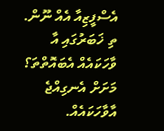އެސްފީޒިއާ އެއް ނޫން.
ތި ޚަބަރުގައި އާ ވާހަކައެއް އެބައޮތްތަ؟
މަށަށް އެނގިއްޖެ އާވާހަކައެއް.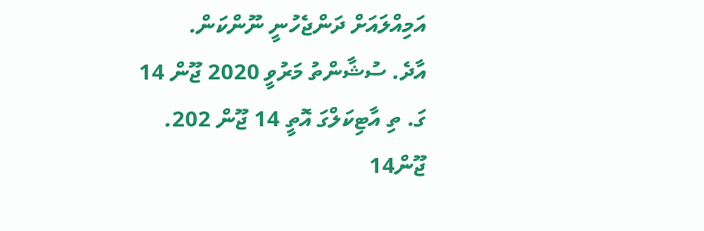އަމިއްލައަށް ދަންޖެހުނީ ނޫންކަން.
އާދެ. ސުޝާންތު މަރުވީ 2020 ޖޫން 14 ގަ. ތި އާޓިކަލްގަ އޮތީ 14 ޖޫން 202.
ޖޫން14